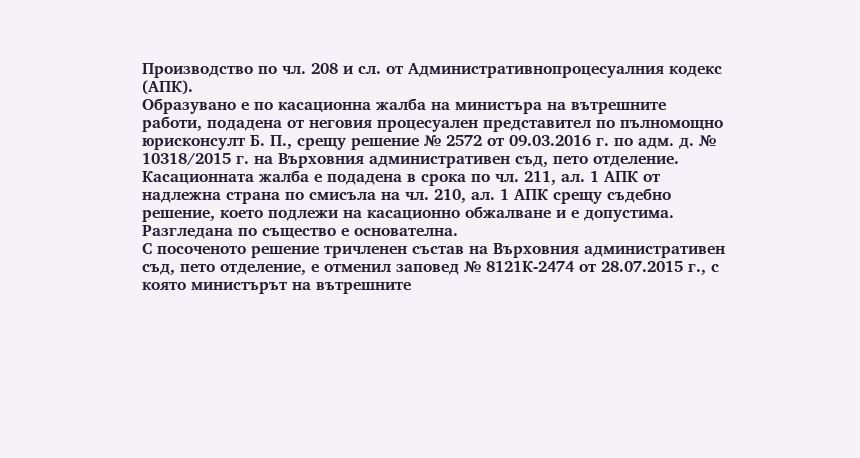Производство по чл. 208 и сл. от Административнопроцесуалния кодекс (АПК).
Образувано е по касационна жалба на министъра на вътрешните работи, подадена от неговия процесуален представител по пълномощно юрисконсулт Б. П., срещу решение № 2572 от 09.03.2016 г. по адм. д. № 10318/2015 г. на Върховния административен съд, пето отделение.
Касационната жалба е подадена в срока по чл. 211, ал. 1 АПК от надлежна страна по смисъла на чл. 210, ал. 1 АПК срещу съдебно решение, което подлежи на касационно обжалване и е допустима. Разгледана по същество е основателна.
С посоченото решение тричленен състав на Върховния административен съд, пето отделение, е отменил заповед № 8121К-2474 от 28.07.2015 г., с която министърът на вътрешните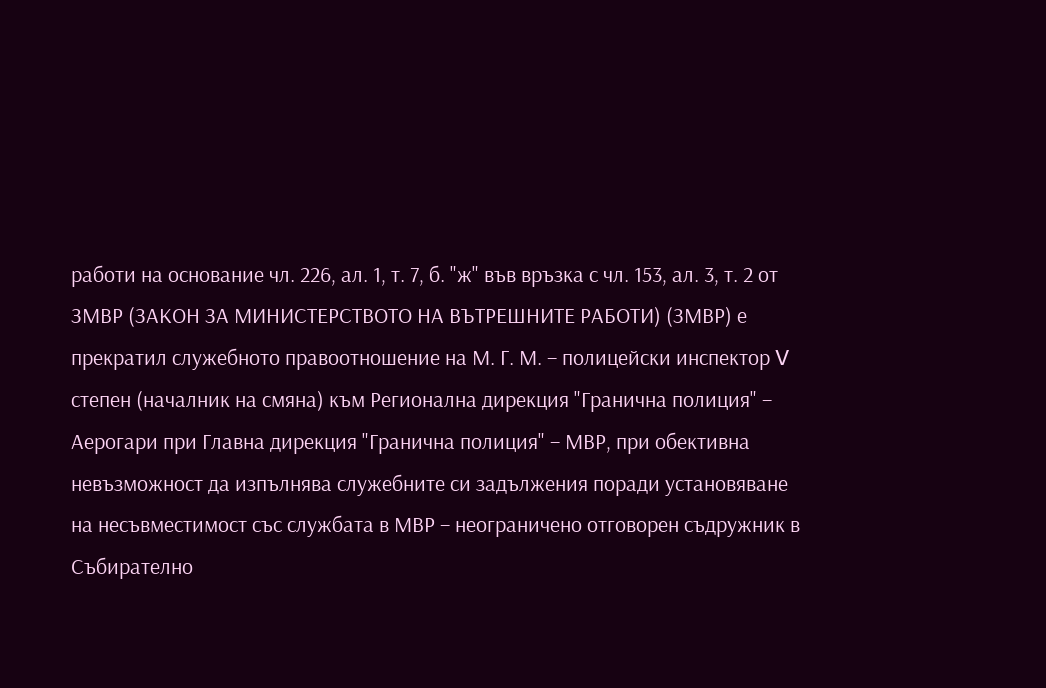работи на основание чл. 226, ал. 1, т. 7, б. "ж" във връзка с чл. 153, ал. 3, т. 2 от ЗМВР (ЗАКОН ЗА МИНИСТЕРСТВОТО НА ВЪТРЕШНИТЕ РАБОТИ) (ЗМВР) е прекратил служебното правоотношение на М. Г. М. – полицейски инспектор V степен (началник на смяна) към Регионална дирекция "Гранична полиция" – Аерогари при Главна дирекция "Гранична полиция" – МВР, при обективна невъзможност да изпълнява служебните си задължения поради установяване на несъвместимост със службата в МВР – неограничено отговорен съдружник в Събирателно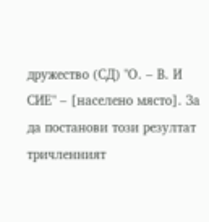дружество (СД) "О. – В. И СИЕ" – [населено място]. За да постанови този резултат тричленният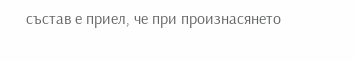състав е приел, че при произнасянето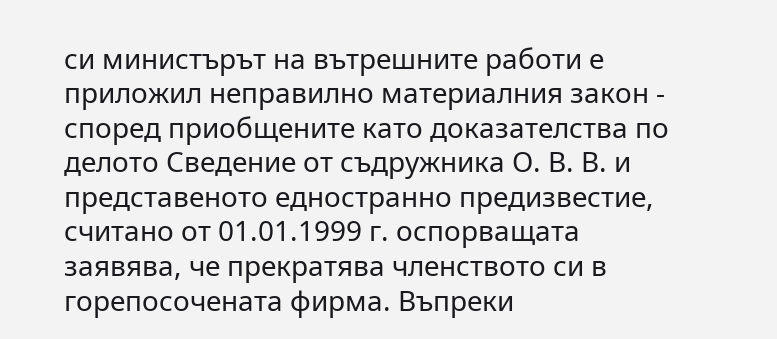си министърът на вътрешните работи е приложил неправилно материалния закон - според приобщените като доказателства по делото Сведение от съдружника О. В. В. и представеното едностранно предизвестие, считано от 01.01.1999 г. оспорващата заявява, че прекратява членството си в горепосочената фирма. Въпреки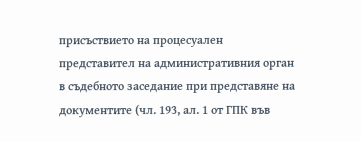присъствието на процесуален представител на административния орган в съдебното заседание при представяне на документите (чл. 193, ал. 1 от ГПК във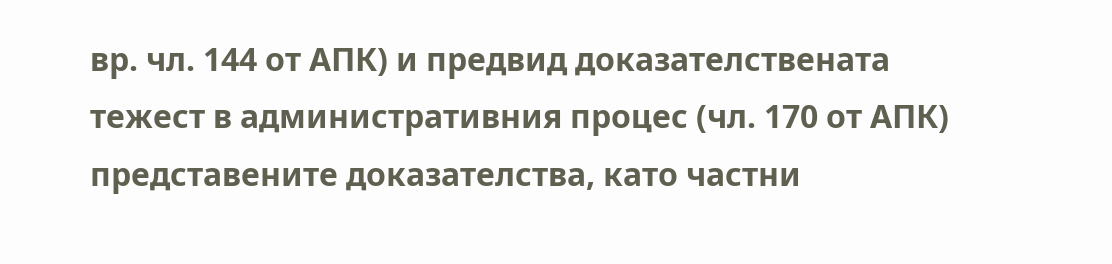вр. чл. 144 от АПК) и предвид доказателствената тежест в административния процес (чл. 170 от АПК) представените доказателства, като частни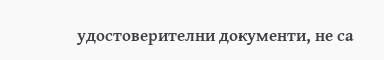удостоверителни документи, не са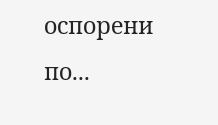оспорени по...